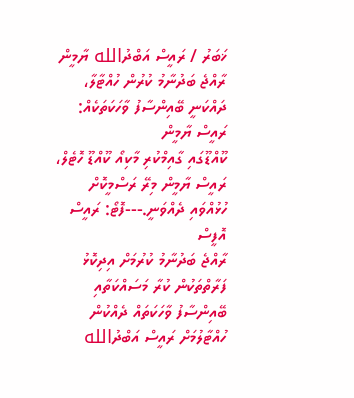ޚަބަރު / ރައީސް އަބްދުالله ޔާމީން
ރާއްޖެ ބަދުނާމު ކުރުން ހުއްޓާލާ، ދައްކަނީ ބޭއިންސާފު ވާހަކަތަކެއް: ރައީސް ޔާމީން
ކޫއްޑޫގައި ގާއިމްކުރި މާކިއޯ ކޫއްޑޫ ހޮޓެލް، ރައީސް ޔާމީން މިރޭ ރަސްމީކޮށް ހުޅުއްވައި ދެއްވަނީ.---ފޮޓޯ: ރައީސް އޮފީސް
ރާއްޖެ ބަދުނާމު ކުރުމަށް އިދިކޮޅު ފަރާތްތަކުން ކުރާ މަސައްކަތާއި ބޭއިންސާފު ވާހަކަތައް ދެއްކުން ހުއްޓާލުމަށް ރައީސް އަބްދުالله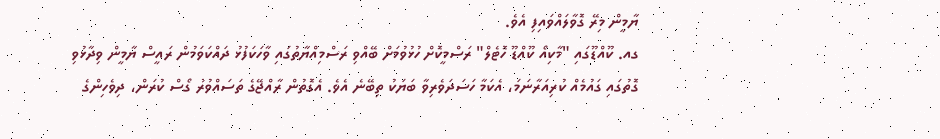ޔާމީން މިރޭ ގޮވާލައްވައިފި އެވެ.
ގއ. ކޫއްޑޫގައި "މާކިއޯ ކޫއްޑޫ ހޮޓެލް" ރަސްމީކޮށް ހުޅުވުމަށް ބޭއްވި ރަސްމިއްޔާތުގައި ވާހަކަފުޅު ދައްކަވަމުން ރައީސް ޔާމީން ވިދާޅުވި ގޮތުގައި ގައުމެއް ކުރިއަރާނަމަ، އެކަމާ ހަސަދަވެރިވާ ބަޔަކު ތިބޭނެ އެވެ. އެގޮތުން ރާއްޖޭގެ ތަސައްވުރު ގޯސް ކުރަން، ދިވެހިންގެ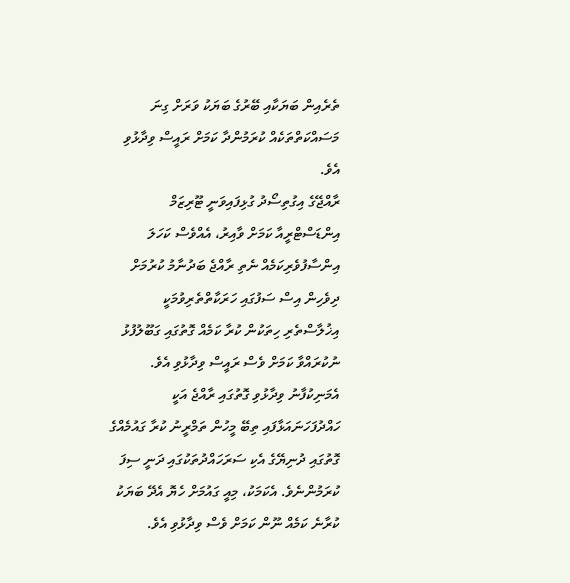ތެރެއިން ބަޔަކާއި ބޭރުގެ ބަޔަކު ވަރަށް ގިނަ މަސައްކަތްތަކެއް ކުރަމުންދާ ކަމަށް ރައީސް ވިދާޅުވި އެވެ.
ރާއްޖޭގެ އިގުތިސޯދު ގުޅިފައިވަނީ ޓޫރިޒަމް އިންޑަސްޓްރީއާ ކަމަށް ވާއިރު، އެއްވެސް ކަހަލަ އިންސާފުވެރިކަމެއް ނެތި ރާއްޖެ ބަދުނާމު ކުރުމަށް ދިވެހިން އިސް ސަފުގައި ހަރަކާތްތެރިވުމަކީ އިޚުލާސްތެރި ހިތަކުން ކުރާ ކަމެއް ގޮތުގައި ގަބޫލުފުޅު ނުކުރައްވާ ކަމަށް ވެސް ރައީސް ވިދާޅުވި އެވެ.
އެމަނިކުފާނު ވިދާޅުވި ގޮތުގައި ރާއްޖެ އަކީ ހައްދުފަހަނައަޅާފައި ތިބޭ މީހުން ތަމްރީނު ކުރާ ގައުމެއްގެ ގޮތުގައި ދުނިޔޭގެ އެކި ސަރަހައްދުތަކުގައި ދަނީ ސިފަ ކުރަމުންނެވެ. އެކަމަކު، މިއީ ގައުމަށް ހެޔޮ އެދޭ ބަޔަކު ކުރާނެ ކަމެއް ނޫން ކަމަށް ވެސް ވިދާޅުވި އެވެ.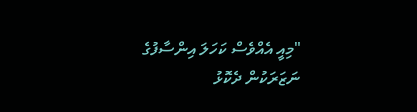"މިއީ އެއްވެސް ކަހަލަ އިންސާފުގެ ނަޒަރަކުން ދެކޮޅު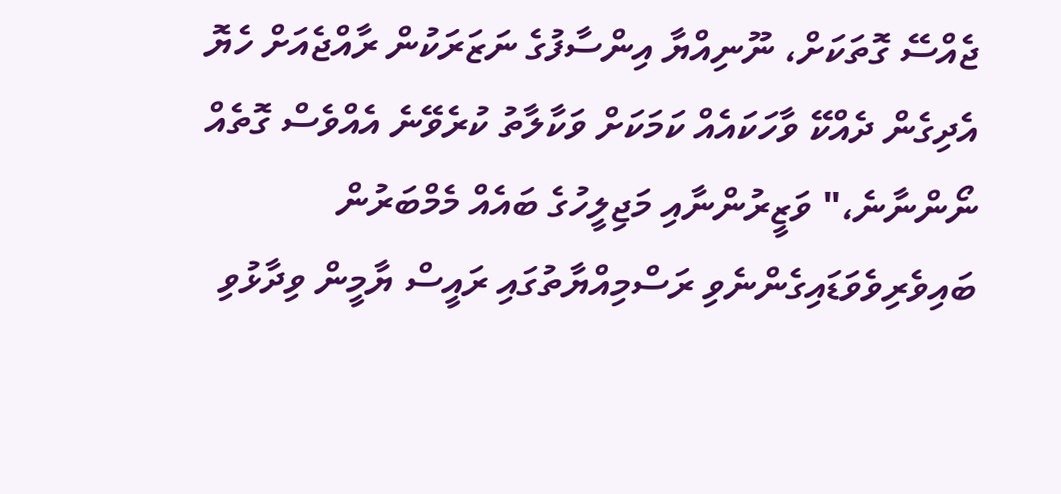ޖެއްސޭ ގޮތަކަށް، ނޫނިއްޔާ އިންސާފުގެ ނަޒަރަކުން ރާއްޖެއަށް ހެޔޮ އެދިގެން ދެއްކޭ ވާހަކައެއް ކަމަކަށް ވަކާލާތު ކުރެވޭނެ އެއްވެސް ގޮތެއް ނޯންނާނެ،" ވަޒީރުންނާއި މަޖިލީހުގެ ބައެއް މެމްބަރުން ބައިވެރިވެވަޑައިގެންނެވި ރަސްމިއްޔާތުގައި ރައީސް ޔާމީން ވިދާޅުވި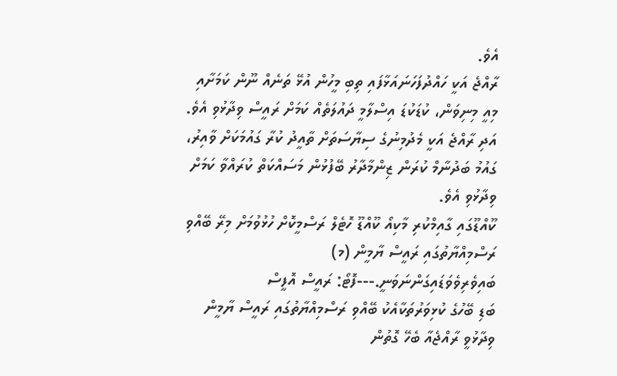އެވެ.
ރާއްޖެ އަކީ ހައްދުފަހަނައަޅާފައި ތިބި މީހުން އުޅޭ ތަނެއް ނޫން ކަމަށާއި މިއީ މިނިވަން، ކުޑަކުޑަ އިސްލާމީ ދައުލަތެއް ކަމަށް ރައީސް ވިދާޅުވި އެވެ. އަދި ރާއްޖެ އަކީ މެދުމިނުގެ ސިޔާސަތަށް ތާއީދު ކުރާ ގައުމަކަށް ވާއިރު، ގައުމު ބަދުނާމް ކުރަން ޒިންމާދާރު ބޭފުޅުން މަސައްކަތް ކުރައްވާ ކަމަށް ވިދާޅުވި އެވެ.
ކޫއްޑޫގައި ގާއިމްކުރި މާކިއޯ ކޫއްޑޫ ހޮޓެލް ރަސްމީކޮށް ހުޅުވުމަށް މިރޭ ބޭއްވި ރަސްމިއްޔާތުގައި ރައީސް ޔާމީން (މ) ބައިވެރިވެވަޑައިގަންނަވަނީ.---ފޮޓޯ: ރައީސް އޮފީސް
ބަޑި ބޭހުގެ ކުޅިވަރުތަކާއެކު ބޭއްވި ރަސްމިއްޔާތުގައި ރައީސް ޔާމީން ވިދާޅުވީ ރާއްޖެއާ ބެހޭ ގޮތުން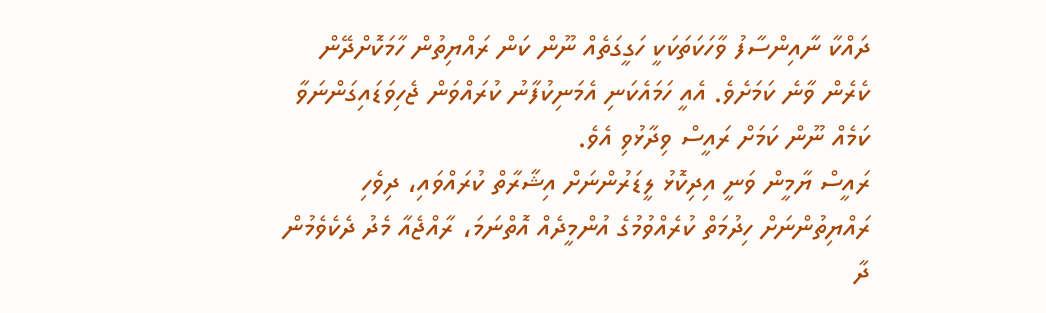ދައްކާ ނާއިންސާފު ވާހަކަތަކަކީ ހަގީގަތެއް ނޫން ކަން ރައްޔިތުން ހާމަކޮށްދޭން ކެރެން ވާނެ ކަމަށެވެ. އެއީ ހަމައެކަނި އެމަނިކުފާނު ކުރައްވަން ޖެހިވަޑައިގަންނަވާ ކަމެއް ނޫން ކަމަށް ރައީސް ވިދާޅުވި އެވެ.
ރައީސް ޔާމީން ވަނީ އިދިކޮޅު ލީޑަރުންނަށް އިޝާރާތް ކުރައްވައި، ދިވެހި ރައްޔިތުންނަށް ހިދުމަތް ކުރެއްވުމުގެ އުންމީދެއް އޮތްނަމަ، ރާއްޖެއާ މެދު ދެކެވެމުން ދާ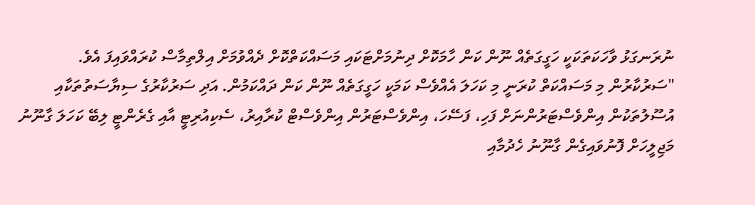ނުރަނގަޅު ވާހަކަތަކަކީ ހަގީގަތެއް ނޫން ކަން ހާމަކޮށް ދިނުމަށްޓަކައި މަސައްކަތްކޮށް ދެއްވުމަށް އިލްތިމާސް ކުރައްވައިފަ އެވެ.
"ސަރުކާރުން މި މަސައްކަތް ކުރަނީ މި ކަހަލަ އެއްވެސް ކަމަކީ ހަގީގަތެއް ނޫން ކަން ދައްކަމުން. އަދި ސަރުކާރުގެ ސިޔާސަތުތަކާއި އުސޫލުތަކުން އިންވެސްޓަރުންނަށް ފަހި، ފަސޭހަ، އިންވެސްޓަރުން އިންވެސްޓް ކުރާއިރު، ސެކިއުރިޓީ އާއި ގެރެންޓީ ލިބޭ ކަހަލަ ގާނޫނު މަޖިލީހަށް ފޮނުވައިގެން ގާނޫނު ހެދުމާއި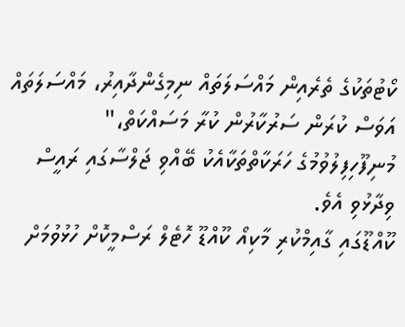ކޯޓުތަކުގެ ތެރެއިން މައްސަލަތައް ނިމިގެންދާއިރު، މައްސަލަތައް އަވަސް ކުރަން ސަރުކާރުން ކުރާ މަސައްކަތް،" މުނިފޫހިފިލުވުމުގެ ހަރަކާތްތަކާއެކު ބޭއްވި ޖަލްސާގައި ރައީސް ވިދާޅުވި އެވެ.
ކޫއްޑޫގައި ގާއިމްކުރި މާކިއޯ ކޫއްޑޫ ހޮޓެލް ރަސްމީކޮށް ހުޅުވުމަށް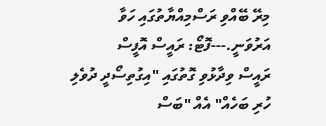މިރޭ ބޭއްވި ރަސްމިއްޔާތުގައި ހަވާ އަރުވަނީ.---ފޮޓޯ: ރައީސް އޮފީސް
ރައީސް ވިދާޅުވި ގޮތުގައި "އިގުތިސޯދީ ދުވެލި ހުރި ބަހެއް" އެއް "ބަސް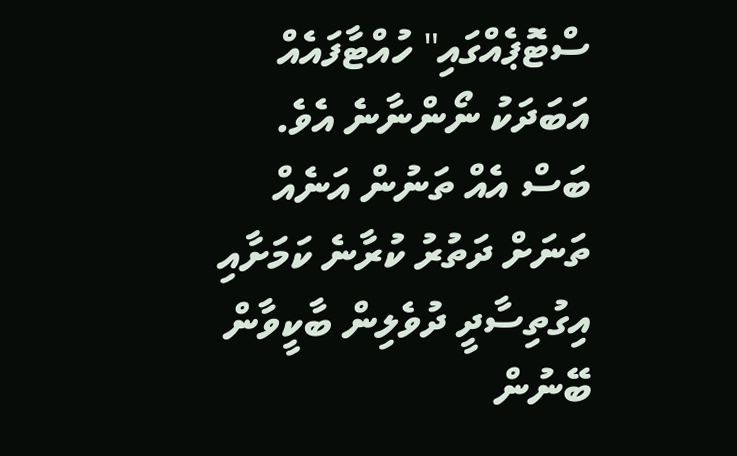ސްޓޮޕެއްގައި" ހުއްޓާފައެއް އަބަދަކު ނޯންނާނެ އެވެ. ބަސް އެއް ތަނުން އަނެއް ތަނަށް ދަތުރު ކުރާނެ ކަމަށާއި އިގުތިސާދީ ދުވެލިން ބާކީވާން ބޭނުން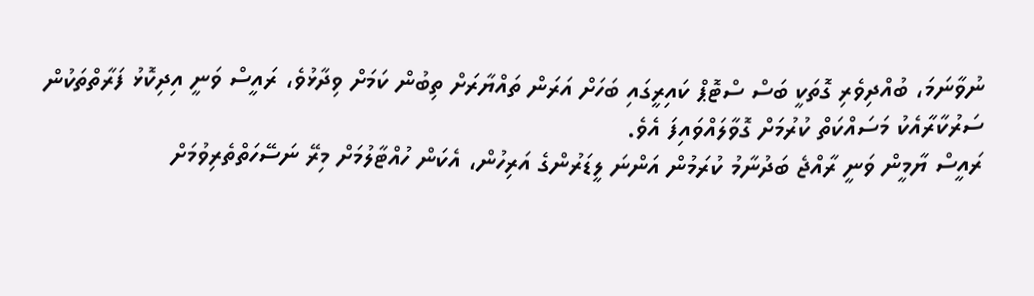ނުވާނަމަ، ބުއްދިވެރި ގޮތަކީ ބަސް ސްޓޮޕް ކައިރީގައި ބަހަށް އަރަން ތައްޔާރަށް ތިބުން ކަމަށް ވިދާޅުވެ، ރައީސް ވަނީ އިދިކޮޅު ފަރާތްތަކުން ސަރުކާރާއެކު މަސައްކަތް ކުރުމަށް ގޮވާލައްވައިފަ އެވެ.
ރައީސް ޔާމީން ވަނީ ރާއްޖެ ބަދުނާމު ކުރަމުން އަންނަ ލީޑަރުންގެ އަރިހުން، އެކަން ހުއްޓާލުމަށް މިރޭ ނަސޭހަތްތެރިވުމަށް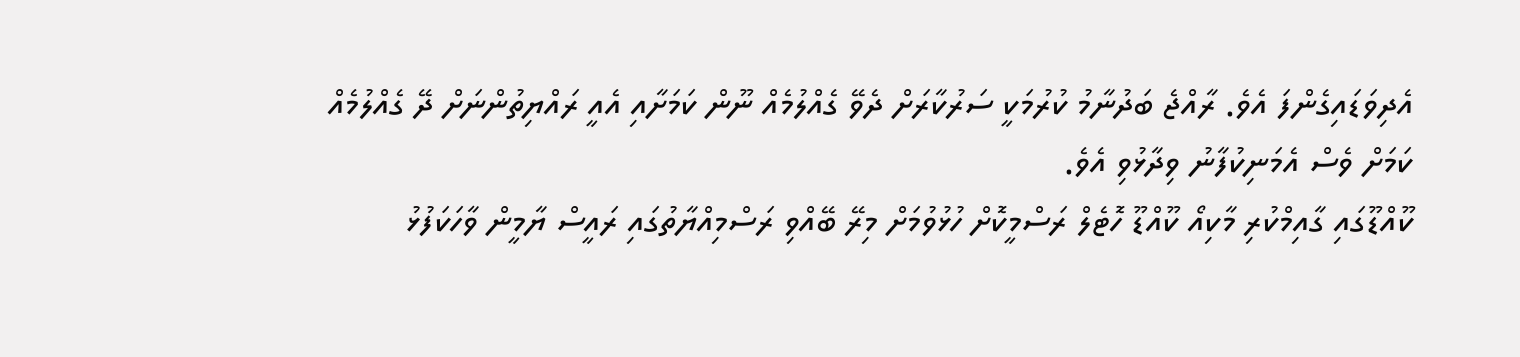އެދިވަޑައިގެންފަ އެވެ. ރާއްޖެ ބަދުނާމު ކުރުމަކީ ސަރުކާރަށް ދެވޭ ގެއްލުމެއް ނޫން ކަމަށާއި އެއީ ރައްޔިތުންނަށް ދޭ ގެއްލުމެއް ކަމަށް ވެސް އެމަނިކުފާނު ވިދާޅުވި އެވެ.
ކޫއްޑޫގައި ގާއިމްކުރި މާކިއޯ ކޫއްޑޫ ހޮޓެލް ރަސްމީކޮށް ހުޅުވުމަށް މިރޭ ބޭއްވި ރަސްމިއްޔާތުގައި ރައީސް ޔާމީން ވާހަކަފުޅު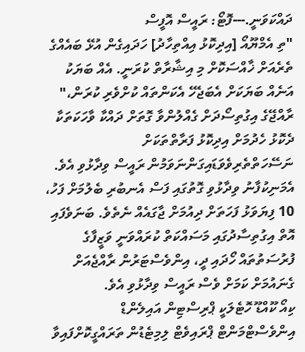ދައްކަވަނީ.---ފޮޓޯ: ރައީސް އޮފީސް
"ތި އެމްޔޫއޯ [އިދިކޮޅު އިއްތިހާދު] ހަދައިގެން އުޅޭ ބައެއްގެ ތެރެއަށް ޚާއްސަކޮށް މި އިޝާރާތް ކުރަނީ. އެއް ބަޔަކު އަނެއް ބަޔަކަށް އެބަޖެހޭ އެކަންތައް ކުށްވެރި ކުރަން،" ރާއްޖޭގެ އިގުތިސޯދަށް ގެއްލުންވާ ގޮތަށް ދައްކާ ވާހަކަތަކާ ދެކޮޅު ހެދުމަށް އިދިކޮޅު ފަރާތްތަކަށް ނަސޭހަތްތެރިވެވަޑައިގަންނަވަމުން ރައީސް ވިދާޅުވި އެވެ.
އެމަނިކުފާނު ވިދާޅުވި ގޮތުގައި ފަސް އެނބުރި ބެލުމަށް ފަހު، 10 ފިޔަވަޅު ފަހަތަށް ދިއުމަށް ޖާގައެއް ނެތެވެ. ބަނަވެފައި އޮތް އިގުތިސާދުގައި މަސައްކަތް ކުރައްވަނީ ވަޒީފާގެ ފުރުސަތުތައް ހޯދައި ދީ، އިންވެސްޓަރުން ރާއްޖެއަށް ގެނައުމަށް ކަމަށް ވެސް ރައީސް ވިދާޅުވި އެވެ.
ކިއޯ ކޫއްޑޫ ހޮޓެލަކީ ޕްރިސްޓިން އައިލެންޑް އިންވެސްޓްމަންޓް ޕްރައިވެޓް ލިމިޓެޑުން ތަރައްގީކޮށްފައިވާ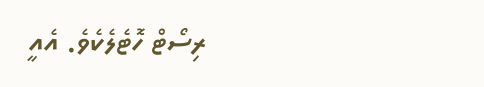ރިސޯޓް ހޮޓެލެކެވެ. އެއީ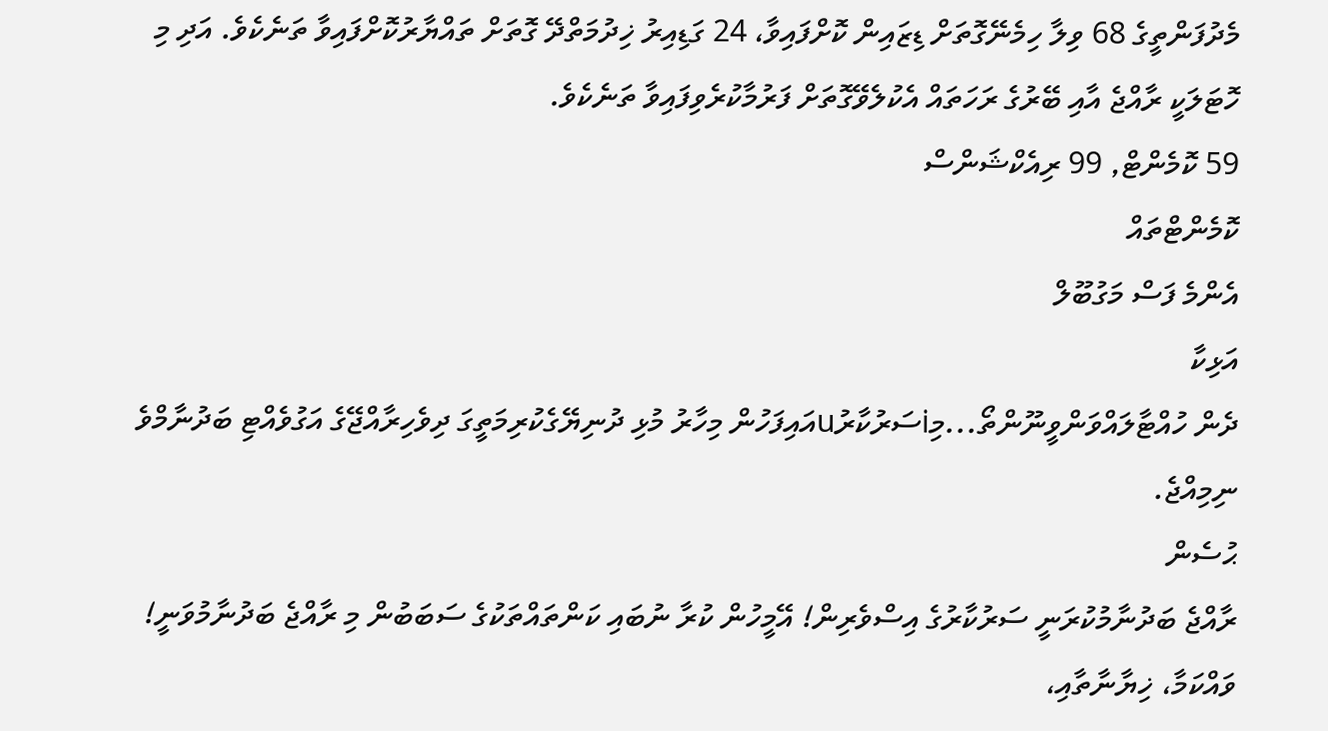މެދުފަންތީގެ 68 ވިލާ ހިމެނޭގޮތަށް ޑިޒައިން ކޮށްފައިވާ، 24 ގަޑިއިރު ޚިދުމަތްދޭ ގޮތަށް ތައްޔާރުކޮށްފައިވާ ތަނެކެވެ. އަދި މި ހޮޓަލަކީ ރާއްޖެ އާއި ބޭރުގެ ރަހަތައް އެކުލެވޭގޮތަށް ފަރުމާކުރެވިފައިވާ ތަނެކެވެ.
59 ކޮމެންޓް, 99 ރިއެކްޝަންސް
ކޮމެންޓްތައް
އެންމެ ފަސް މަގުބޫލް
އަޅިކާ
ދެން ހުއްޓާލައްވަންވީނޫންތޯ...މިiސަރުކާރުuއައިފަހުން މިހާރު މުޅި ދުނިޔޭގެކުރިމަތީގަ ދިވެހިރާއްޖޭގެ އަގުވެއްޓި ބަދުނާމްވެ ނިމިއްޖެ.
ޙުސެން
ރާއްޖެ ބަދުނާމުކުރަނީ ސަރުކާރުގެ އިސްވެރިން! އޭމީހުން ކުރާ ނުބައި ކަންތައްތަކުގެ ސަބަބުން މި ރާއްޖެ ބަދުނާމުވަނީ! ވައްކަމާ، ޚިޔާނާތާއި،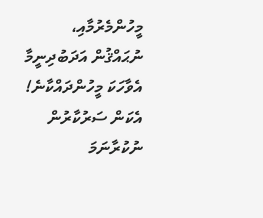މީހުންމެރުމާއި، ނުޙައްޤުން އަދަބުދިނީމާ އެވާހަކަ މީހުންދައްކާނެ! އެކަން ސަރުކާރުން ނުކުރާނަމަ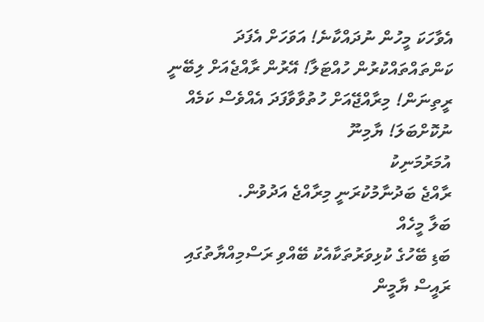އެވާހަކަ މީހުން ނުދައްކާނެ! އަވަހަށް އެފަދަ ކަންތައްތައްކުރުން ހުއްޓަލާ! އޭރުން ރާއްޖެއަށް ލިބޭނީ ރީތިނަން! މިރާއްޖޭއަށް ހުތުވާވާފަދަ އެއްވެސް ކަމެއް ނުކޮށްބަލަ! ޔާމިނޫ
އުމަރުމަނިކު
ރާއްޖެ ބަދުނާމުކުރަނީ މިރާއްޖެ އަދުވުން.
ބަލާ މީހެއް
ބަޑި ބޭހުގެ ކުޅިވަރުތަކާއެކު ބޭއްވި ރަސްމިއްޔާތުގައި ރައީސް ޔާމީން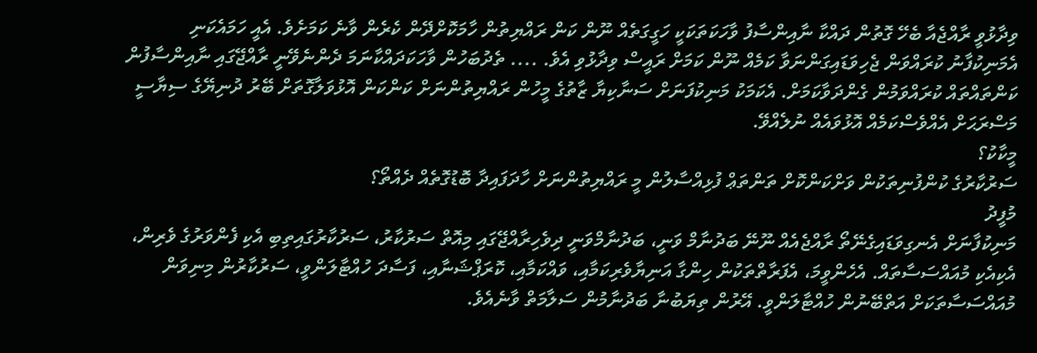ވިދާޅުވީ ރާއްޖެއާ ބެހޭ ގޮތުން ދައްކާ ނާއިންސާފު ވާހަކަތަކަކީ ހަގީގަތެއް ނޫން ކަން ރައްޔިތުން ހާމަކޮށްދޭން ކެރެން ވާނެ ކަމަށެވެ. އެއީ ހަމައެކަނި އެމަނިކުފާނު ކުރައްވަން ޖެހިވަޑައިގަންނަވާ ކަމެއް ނޫން ކަމަށް ރައީސް ވިދާޅުވި އެވެ. .... ތެދުބަހުން ވާހަކަދައްކާނަމަ ދެންނެވޭނީ ރާއްޖޭގައި ނާއިންސާފުން ކަންތައްތައް ކުރައްވަމުން ގެންދަވާކަމަށް. އެކަމަކު މަނިކުފަނަށް ސަނާކިޔާ ޒާތުގެ މީހުން ރައްޔިތުންނަށް ކަންކަން އޮޅުވަލާގޮތަށް ބޭރު ދުނިޔޭގެ ސިޔާސީ މަސްރަޙަށް އެއްވެސްކަމެއް އޮޅުވައެއް ނުލެއްވޭ.
މީކާކު؟
ސަރުކާރުގެ ކުންފުނިތަކުން ވަށްކަންކޮށް ތަންތަޢް ފުޅިއްސާލުން މީ ރައްޔިތުންނަށް ހާދަފައިދާ ބޮޑުގޮތެއް ދެއްތޯ؟
މުފީދު
މަނިކުފާނަށް އެނގިވަޑައިގެނޭތޯ ރާއްޖެއެއް ނޫނޭ ބަދުނާމް ވަނީ، ބަދުނާމްވަނީ ދިވެހިރާއްޖޭގައި މިއޮތް ސަރުކާރު، ސަރުކާރުގައިތިބި އެކި ފެންވަރުގެ ވެރިން، އެކިއެކި މުއައްސަސާތައް. އެހެންވީމަ، އެފަރާތްތަކުން ހިންގާ އަނިޔާވެރިކަމާއި، ވައްކަމާއި، ކޮރަޕްޝަނާއި، ފަސާދަ ހުއްޓާލަންވީ، ސަރުކާރުން މިނިވަން މުއައްސަސާތަކަށް އަތްބޭނުން ހުއްޓާލަންވީ. އޭރުން ތިޔަބުނާ ބަދުނާމުން ސަލާމަތް ވާނެއެވެ.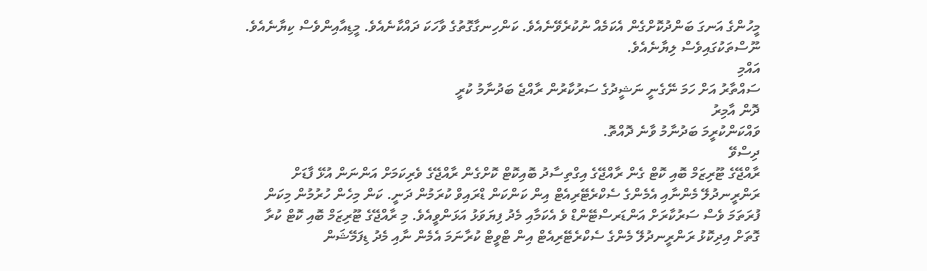މީހުންގެ އަނގަ ބަންދުކޮށްގެން އެކަމެއް ނުކުރެވޭނެއެވެ. ކަންހިނގާގޮތުގެ ވާހަކަ ދައްކާނެއެވެ. މީޑިއާއިންވެސް ކިޔާނެއެވެ. ނޫސްތަކުގައިވެސް ލިޔާނެއެވެ.
އައްމި
ސައްތާރު އަށް ހަމަ ނޭގެނީ ނަޝީދުގެ ސަރުކާރުން ރާއްޖެ ބަދުނާމު ކުރީ
ދޮން އާމިރު
ވައްކަންކުރީމަ ބަދުނާމު ވާނެ ދޮއްތޮ.
ދިސްވޭ
ރާއްޖޭގެ ޓޫރިޒަމް ބޮއި ކޮޓް ގެން ރާއްޖޭގެ އިގްތިސާދު ބޮއިކޮޓް ކޮށްގެން ރާއްޖޭގެ ވެރިކަމަށް އަންނަން އުޅޭ ފާޑަށް ރަންރީނދުލޭ މެންނާއި އެމެންގެ ސެކްރެޓޭރިއެޓް އިން ކަންކަން ޑްރައިވް ކުރަމުން ދަނީ. ކަން މިހެން ހުރުމުން މިކަން ފުރަތަމަ ވެސް ސަރުކާރަށް އަންޑަރސްޓޭންޑް ވެ އެކަމާއި މެދު ފިޔަވަޅު އަޅަންވީއެވެ. މި ރާއްޖޭގެ ޓޫރިޒަމް ބޮއި ކޮޓް ކުރާ ގޮތަށް އިދިކޮޅު ރަންރީނދުލޭ މެންގެ ސެކްރެޓޭރިއެޓް އިން ޓްވީޓް ކުރާނަމަ އެމެން ނާއި މެދު ޑިފަމޭޝަން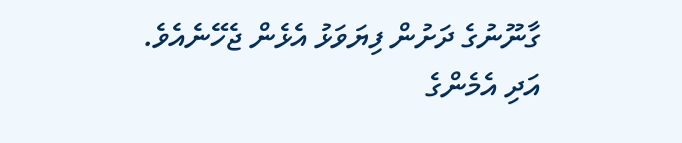ގާނޫނުގެ ދަށުން ފިޔަވަޅު އެޅެން ޖެހޭނެއެވެ. އަދި އެމެންގެ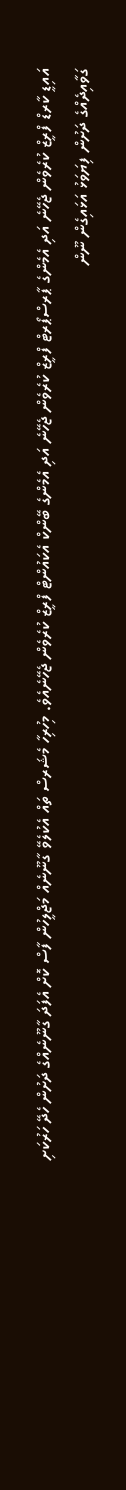އައިޑީ ކާރޑް ފްރީޒް ކުރެވެން ޖެހޭނެ އަދި އެމެންގެ ޕާރސްޕޯރޓް ފްރީޒް ކުރެވެން ޖެހޭނެ އަދި އެމެންގެ ބޭންކް އެކައުންޓް ފްރީޒް ކުރެވެން ޖެހޭނެއެވެ. މިހުރިހާ މެޝަރސް ތައް އެކުލެވޭ ގާނޫނެއް މަޖްލީހުން ފާސް ކޮށް އެފަދަ ގާނޫނެއްގެ ދަށުން ހެދޭ ހަރުކަށި ގަވާއިދެއްގެ ދަށުން ފިޔަވަޅު އަޅައިގެން ނޫން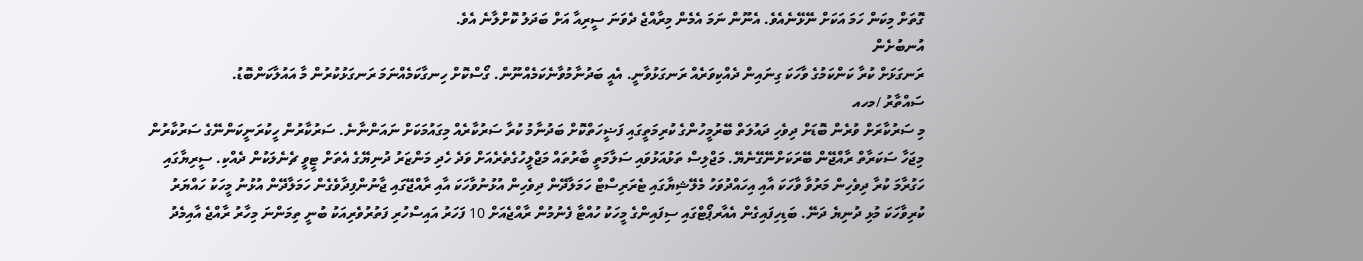ގޮތަށް މިކަން ހަމަ އަކަށް ނޭޅޭނެއެވެ. އެނޫން ނަމަ އެމެން މިރާއްޖެ ދެވަނަ ސީރިއާ އަށް ބަދަލު ކޮށްލާނެ އެވެ.
އުނބުށެން
ރަނގަޅަށް ކުރާ ކަންކަމުގެ ވާހަކަ ގިނައިން ދެއްކިވަރެއް ރަނގަޅުވާނީ. އެއީ ބަދުނާމުވާނެކަމެއްނޫން. ގޯސްކޮށް ހިނގާކަމެއްނަމަ ރަނގަޅުކުރުން މާ އައުލާކަންބޮޑު.
ސައްތާރު /މހއ
މި ސަރުކާރަށް ވުރެން ބޮޑަށް ދިވެހި ދައުލަތް ބޭރުމީހުންގެ ކުރިމަތީގައި ފަޟީހަތްކޮށް ބަދުނާމު ކުރާ ސަރުކާރެއް މިގައުމަކަށް ނައަންނާނެ. ސަރުކާރުން ހީކުރަނީކަންނޭގެ ސަރުކާރުން މިޖަހާ ސަކަރާތް ރާއްޖޭން ބޭރަކަށްނޭގޭނެޔޭ. މަޖްލިސް ތަޅުއަޅުވައި ސަލާމަތީ ބާރުތައް މަޖްލީހުގެތެރެއަށް ވަދެ ހެދި މަންޒަރު ދުނިޔޭގެ އެތަށް ޓީވީ ޗެނެލަކުން ދެއްކި. ސީރިޔާގައި ހަގުރާމަ ކުރާ ދިވެހިން މަރުވާ ވާހަކަ އާއި އިހައްދުވަހު މެލޭޝިޔާގައި ޓެރަރިސްޓް ހަމަލާދޭން ދިވެހިން އުޅުނުވާހަކަ އާއި ރާއްޖޭގައި ޖާނުންފިދާވެގެން ހަމަލާދޭން އުޅުނު މީހަކު ހައްޔަރު ކުރިވާހަކަ މުޅި ދުނިޔެ ދަނޭ. ބަޑިހިފައިގެން އެއާރޕޯޓްގައި ސިފައިންގެ މީހަކު ހުއްޓާ ފެނުމުން ރާއްޖެއަށް 10 ފަހަރު އައިސްހުރި ފަތުރުވެރިއަކު ބުނީ ތިމަންނަ މިހާރު ރާއްޖެ އާއިމެދު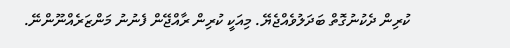ކުރިން ދެކުނުގޮތް ބަދަލުވެއްޖެޔޭ. މިއަކީ ކުރިން ރާއްޖޭން ފެނުނު މަންޒަރެއްނޫންނޭ.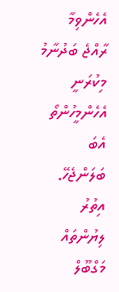އެހެންވިމާ ރާއްޖެ ބަދުނާމު މިކުރަނީ އެހެންމީހުންތޯ އެބަ ބަލަންޖެހޭ.
އިތުރު ލިޔުންތައް
މަގްބޫލް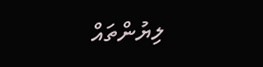ލިޔުންތައް